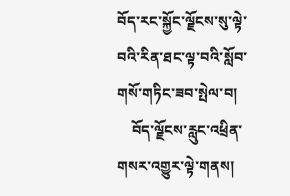བོད་རང་སྐྱོང་ལྗོངས་སུ་ལྟེ་བའི་རིན་ཐང་ལྟ་བའི་སློབ་གསོ་གཏིང་ཟབ་སྤེལ་བ།
    བོད་ལྗོངས་རླུང་འཕྲིན་གསར་འགྱུར་ལྟེ་གནས།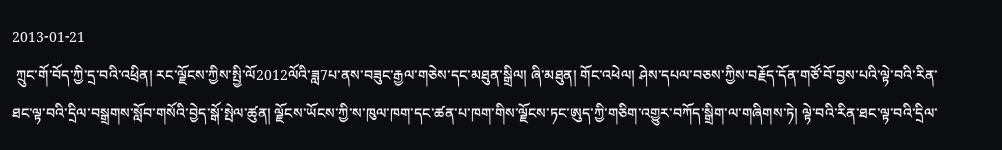2013-01-21
 ཀྲུང་གོ་བོད་ཀྱི་དྲ་བའི་འཕྲིན། རང་ལྗོངས་ཀྱིས་སྤྱི་ལོ2012ལོའི་ཟླ7པ་ནས་བཟུང་རྒྱལ་གཅེས་དང་མཐུན་སྒྲིལ། ཞི་མཐུན། གོང་འཕེལ། ཤེས་དཔལ་བཅས་ཀྱིས་བརྗོད་དོན་གཙོ་བོ་བྱས་པའི་ལྟེ་བའི་རིན་ཐང་ལྟ་བའི་དྲིལ་བསྒྲགས་སློབ་གསོའི་བྱེད་སྒོ་སྤེལ་ཚུན། ལྗོངས་ཡོངས་ཀྱི་ས་ཁུལ་ཁག་དང་ཚན་པ་ཁག་གིས་ལྗོངས་ཏང་ཨུད་ཀྱི་གཅིག་འགྱུར་བཀོད་སྒྲིག་ལ་གཞིགས་ཏེ། ལྟེ་བའི་རིན་ཐང་ལྟ་བའི་དྲིལ་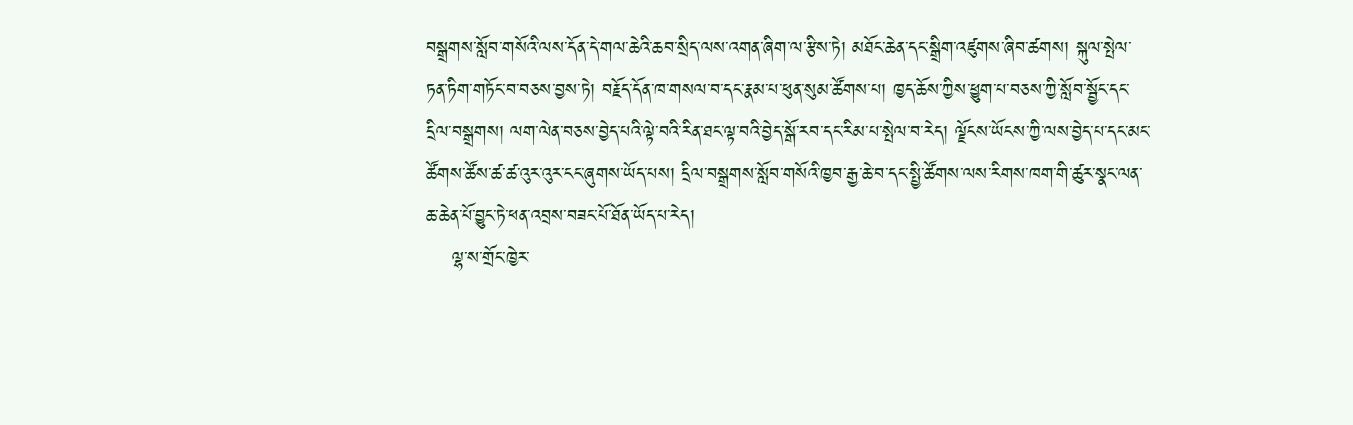བསྒྲགས་སློབ་གསོའི་ལས་དོན་དེ་གལ་ཆེའི་ཆབ་སྲིད་ལས་འགན་ཞིག་ལ་རྩིས་ཏེ། མཐོང་ཆེན་དང་སྒྲིག་འཛུགས་ཞིབ་ཚགས། སྐུལ་སྤེལ་ཏན་ཏིག་གཏོང་བ་བཅས་བྱས་ཏེ། བརྗོད་དོན་ཁ་གསལ་བ་དང་རྣམ་པ་ཕུན་སུམ་ཚོགས་པ། ཁྱད་ཆོས་ཀྱིས་ཕྱུག་པ་བཅས་ཀྱི་སློབ་སྦྱོང་དང་དྲིལ་བསྒྲགས། ལག་ལེན་བཅས་བྱེད་པའི་ལྟེ་བའི་རིན་ཐང་ལྟ་བའི་བྱེད་སྒོ་རབ་དང་རིམ་པ་སྤེལ་བ་རེད། ལྗོངས་ཡོངས་ཀྱི་ལས་བྱེད་པ་དང་མང་ཚོགས་ཚོས་ཚ་ཚ་འུར་འུར་ངང་ཞུགས་ཡོད་པས། དྲིལ་བསྒྲགས་སློབ་གསོའི་ཁྱབ་རྒྱ་ཆེ་བ་དང་སྤྱི་ཚོགས་ལས་རིགས་ཁག་གི་ཚུར་སྣང་ལན་ཆ་ཆེན་པོ་བྱུང་ཏེ་ཕན་འབྲས་བཟང་པོ་ཐོན་ཡོད་པ་རེད།
    ལྷ་ས་གྲོང་ཁྱེར་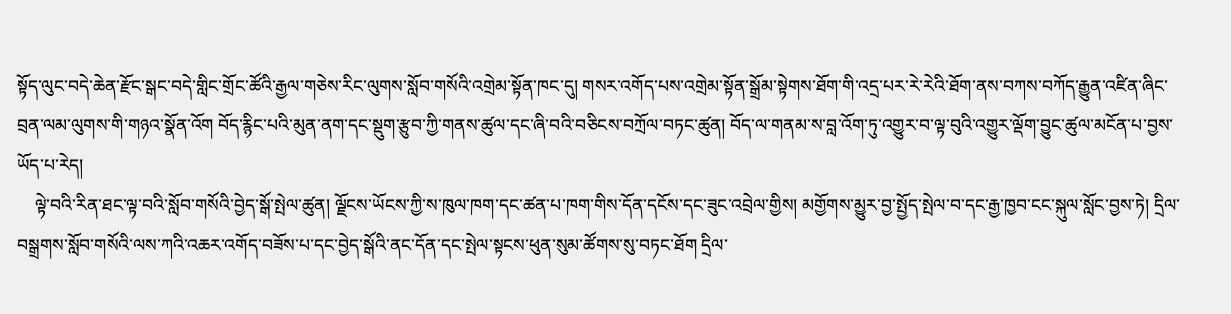སྟོད་ལུང་བདེ་ཆེན་རྫོང་སྒང་བདེ་གླིང་གྲོང་ཚོའི་རྒྱལ་གཅེས་རིང་ལུགས་སློབ་གསོའི་འགྲེམ་སྟོན་ཁང་དུ། གསར་འགོད་པས་འགྲེམ་སྟོན་སྒྲོམ་སྟེགས་ཐོག་གི་འདྲ་པར་རེ་རེའི་ཐོག་ནས་བཀས་བཀོད་རྒྱུན་འཛིན་ཞིང་བྲན་ལམ་ལུགས་གི་གཉའ་སྣོན་འོག བོད་རྙིང་པའི་མུན་ནག་དང་སྡུག་རྩུབ་ཀྱི་གནས་ཚུལ་དང་ཞི་བའི་བཅིངས་བཀྲོལ་བཏང་ཚུན། བོད་ལ་གནམ་ས་བླ་འོག་ཏུ་འགྱུར་བ་ལྟ་བུའི་འགྱུར་ལྡོག་བྱུང་ཚུལ་མངོན་པ་བྱས་ཡོད་པ་རེད།
    ལྟེ་བའི་རིན་ཐང་ལྟ་བའི་སློབ་གསོའི་བྱེད་སྒོ་སྤེལ་ཚུན། ལྗོངས་ཡོངས་ཀྱི་ས་ཁུལ་ཁག་དང་ཚན་པ་ཁག་གིས་དོན་དངོས་དང་ཟུང་འབྲེལ་གྱིས། མགྱོགས་མྱུར་བྱ་སྤྱོད་སྤེལ་བ་དང་རྒྱ་ཁྱབ་ངང་སྐུལ་སློང་བྱས་ཏེ། དྲིལ་བསྒྲགས་སློབ་གསོའི་ལས་ཀའི་འཆར་འགོད་བཟོས་པ་དང་བྱེད་སྒོའི་ནང་དོན་དང་སྤེལ་སྟངས་ཕུན་སུམ་ཚོགས་སུ་བཏང་ཐོག དྲིལ་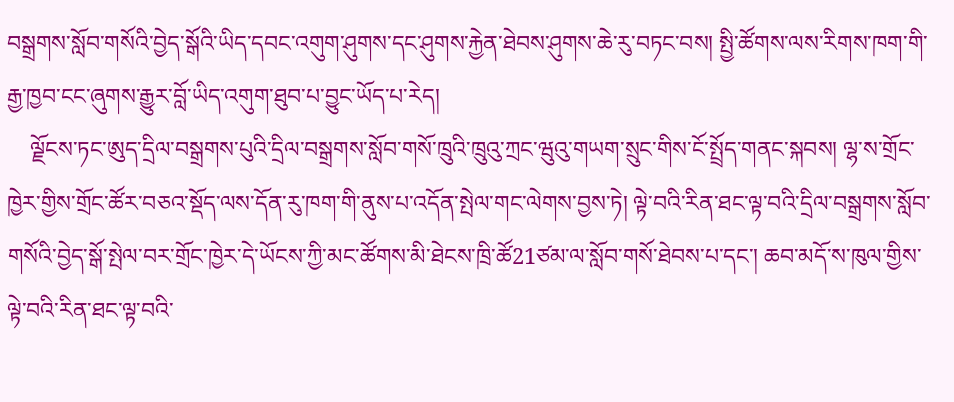བསྒྲགས་སློབ་གསོའི་བྱེད་སྒོའི་ཡིད་དབང་འགུག་ཤུགས་དང་ཤུགས་རྐྱེན་ཐེབས་ཤུགས་ཆེ་རུ་བཏང་བས། སྤྱི་ཚོགས་ལས་རིགས་ཁག་གི་རྒྱ་ཁྱབ་ངང་ཞུགས་རྒྱུར་བློ་ཡིད་འགུག་ཐུབ་པ་བྱུང་ཡོད་པ་རེད།
    ལྗོངས་ཏང་ཨུད་དྲིལ་བསྒྲགས་པུའི་དྲིལ་བསྒྲགས་སློབ་གསོ་ཁྲུའི་ཁྲུའུ་ཀྲང་ཝུའུ་གཡག་སྲུང་གིས་ངོ་སྤྲོད་གནང་སྐབས། ལྷ་ས་གྲོང་ཁྱེར་གྱིས་གྲོང་ཚོར་བཅའ་སྡོད་ལས་དོན་རུ་ཁག་གི་ནུས་པ་འདོན་སྤེལ་གང་ལེགས་བྱས་ཏེ། ལྟེ་བའི་རིན་ཐང་ལྟ་བའི་དྲིལ་བསྒྲགས་སློབ་གསོའི་བྱེད་སྒོ་སྤེལ་བར་གྲོང་ཁྱེར་དེ་ཡོངས་ཀྱི་མང་ཚོགས་མི་ཐེངས་ཁྲི་ཚོ21ཙམ་ལ་སློབ་གསོ་ཐེབས་པ་དང་། ཆབ་མདོ་ས་ཁུལ་གྱིས་ལྟེ་བའི་རིན་ཐང་ལྟ་བའི་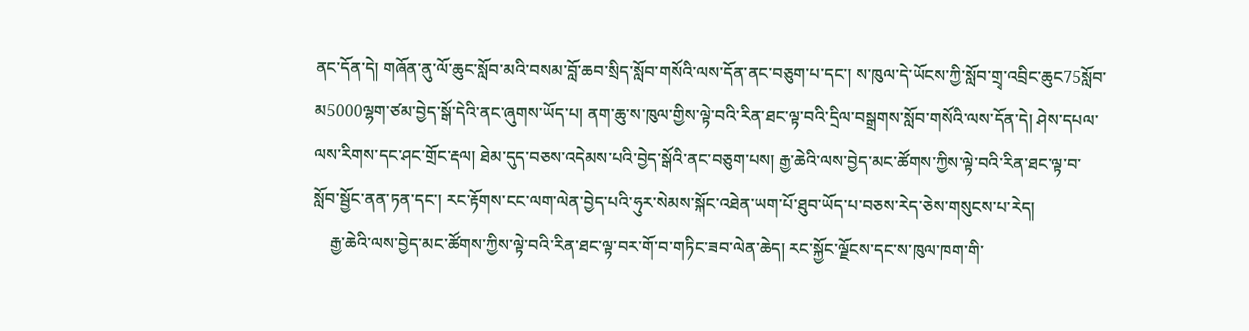ནང་དོན་དེ། གཞོན་ནུ་ལོ་ཆུང་སློབ་མའི་བསམ་བློ་ཆབ་སྲིད་སློབ་གསོའི་ལས་དོན་ནང་བཅུག་པ་དང་། ས་ཁུལ་དེ་ཡོངས་ཀྱི་སློབ་གྲྭ་འབྲིང་ཆུང75སློབ་མ5000ལྷག་ཙམ་བྱེད་སྒོ་དེའི་ནང་ཞུགས་ཡོད་པ། ནག་ཆུ་ས་ཁུལ་གྱིས་ལྟེ་བའི་རིན་ཐང་ལྟ་བའི་དྲིལ་བསྒྲགས་སློབ་གསོའི་ལས་དོན་དེ། ཤེས་དཔལ་ལས་རིགས་དང་ཤང་གྲོང་རྡལ། ཐེམ་དུད་བཅས་འདེམས་པའི་བྱེད་སྒོའི་ནང་བཅུག་པས། རྒྱ་ཆེའི་ལས་བྱེད་མང་ཚོགས་ཀྱིས་ལྟེ་བའི་རིན་ཐང་ལྟ་བ་སློབ་སྦྱོང་ནན་ཏན་དང་། རང་རྟོགས་ངང་ལག་ལེན་བྱེད་པའི་ཧུར་སེམས་སྐོང་འཐེན་ཡག་པོ་ཐུབ་ཡོད་པ་བཅས་རེད་ཅེས་གསུངས་པ་རེད།
    རྒྱ་ཆེའི་ལས་བྱེད་མང་ཚོགས་ཀྱིས་ལྟེ་བའི་རིན་ཐང་ལྟ་བར་གོ་བ་གཏིང་ཟབ་ལེན་ཆེད། རང་སྐྱོང་ལྗོངས་དང་ས་ཁུལ་ཁག་གི་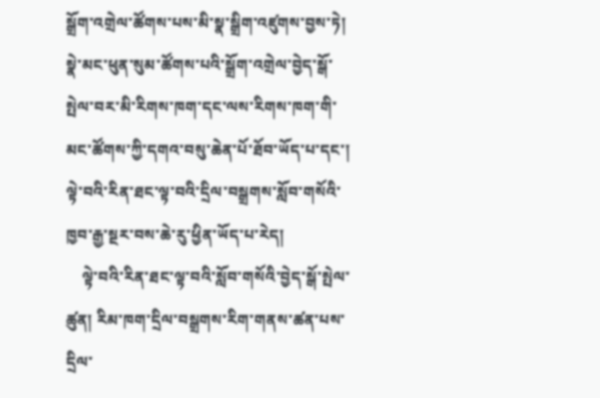སྒྲོག་འགྲེལ་ཚོགས་པས་མི་སྣ་སྒྲིག་འཛུགས་བྱས་ཏེ། སྣེ་མང་ཕུན་སུམ་ཚོགས་པའི་སྒྲོག་འགྲེལ་བྱེད་སྒོ་སྤེལ་བར་མི་རིགས་ཁག་དང་ལས་རིགས་ཁག་གི་མང་ཚོགས་ཀྱི་དགའ་བསུ་ཆེན་པོ་ཐོབ་ཡོད་པ་དང་། ལྟེ་བའི་རིན་ཐང་ལྟ་བའི་དྲིལ་བསྒྲགས་སློབ་གསོའི་ཁྱབ་རྒྱ་སྔར་བས་ཆེ་རུ་ཕྱིན་ཡོད་པ་རེད།
    ལྟེ་བའི་རིན་ཐང་ལྟ་བའི་སློབ་གསོའི་བྱེད་སྒོ་སྤེལ་ཚུན། རིམ་ཁག་དྲིལ་བསྒྲགས་རིག་གནས་ཚན་པས་དྲིལ་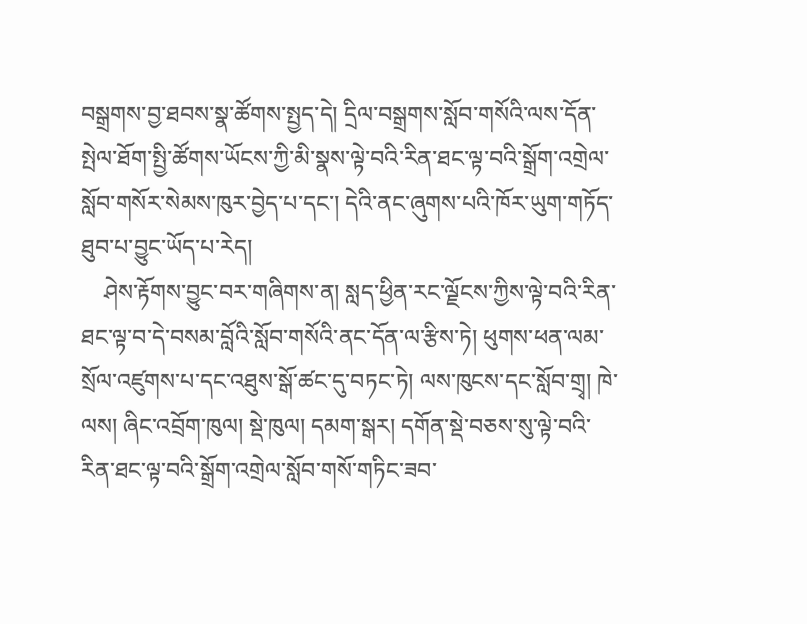བསྒྲགས་བྱ་ཐབས་སྣ་ཚོགས་སྤྱད་དེ། དྲིལ་བསྒྲགས་སློབ་གསོའི་ལས་དོན་སྤེལ་ཐོག་སྤྱི་ཚོགས་ཡོངས་ཀྱི་མི་སྣས་ལྟེ་བའི་རིན་ཐང་ལྟ་བའི་སྒྲོག་འགྲེལ་སློབ་གསོར་སེམས་ཁུར་བྱེད་པ་དང་། དེའི་ནང་ཞུགས་པའི་ཁོར་ཡུག་གཏོད་ཐུབ་པ་བྱུང་ཡོད་པ་རེད།
    ཤེས་རྟོགས་བྱུང་བར་གཞིགས་ན། སླད་ཕྱིན་རང་ལྗོངས་ཀྱིས་ལྟེ་བའི་རིན་ཐང་ལྟ་བ་དེ་བསམ་བློའི་སློབ་གསོའི་ནང་དོན་ལ་རྩིས་ཏེ། ཕུགས་ཕན་ལམ་སྲོལ་འཛུགས་པ་དང་འཐུས་སྒོ་ཚང་དུ་བཏང་ཏེ། ལས་ཁུངས་དང་སློབ་གྲྭ། ཁེ་ལས། ཞིང་འབྲོག་ཁུལ། སྡེ་ཁུལ། དམག་སྒར། དགོན་སྡེ་བཅས་སུ་ལྟེ་བའི་རིན་ཐང་ལྟ་བའི་སྒྲོག་འགྲེལ་སློབ་གསོ་གཏིང་ཟབ་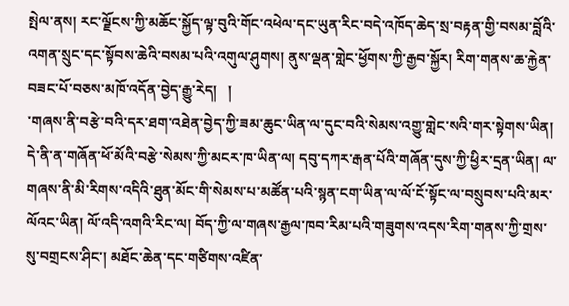སྤེལ་ནས། རང་ལྗོངས་ཀྱི་མཆོང་སྐྱོད་ལྟ་བུའི་གོང་འཕེལ་དང་ཡུན་རིང་བདེ་འཁོད་ཆེད་སྲ་བརྟན་གྱི་བསམ་བློའི་འགན་སྲུང་དང་སྟོབས་ཆེའི་བསམ་པའི་འགུལ་ཤུགས། ནུས་ལྡན་གླེང་ཕྱོགས་ཀྱི་རྒྱབ་སྐྱོར། རིག་གནས་ཆ་རྐྱེན་བཟང་པོ་བཅས་མཁོ་འདོན་བྱེད་རྒྱུ་རེད།   །
་གཞས་ནི་བརྩེ་བའི་དར་ཐག་འཐེན་བྱེད་ཀྱི་ཟམ་ཆུང་ཡིན་ལ་དུང་བའི་སེམས་འགྱུ་གླེང་སའི་གར་སྟེགས་ཡིན། དེ་ནི་ན་གཞོན་ཕོ་མོའི་བརྩེ་སེམས་ཀྱི་མངར་ཁ་ཡིན་ལ། དབུ་དཀར་རྒན་པོའི་གཞོན་དུས་ཀྱི་ཕྱིར་དྲན་ཡིན། ལ་གཞས་ནི་མི་རིགས་འདིའི་ཐུན་མོང་གི་སེམས་པ་མཚོན་པའི་སྙན་ངག་ཡིན་ལ་ལོ་ངོ་སྟོང་ལ་བསྲུབས་པའི་མར་ལོའང་ཡིན། ལོ་འདི་འགའི་རིང་ལ། བོད་ཀྱི་ལ་གཞས་རྒྱལ་ཁབ་རིམ་པའི་གཟུགས་འདས་རིག་གནས་ཀྱི་གྲས་སུ་བགྲངས་ཤིང་། མཐོང་ཆེན་དང་གཙིགས་འཛིན་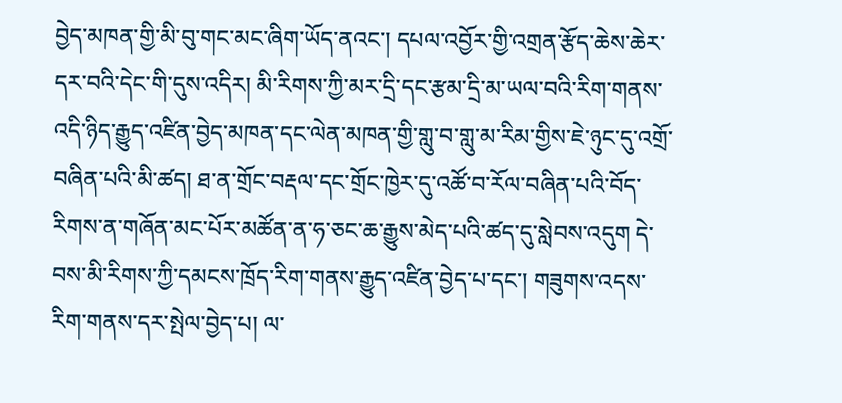བྱེད་མཁན་གྱི་མི་བུ་གང་མང་ཞིག་ཡོད་ནའང་། དཔལ་འབྱོར་གྱི་འགྲན་རྩོད་ཆེས་ཆེར་དར་བའི་དེང་གི་དུས་འདིར། མི་རིགས་ཀྱི་མར་དྲི་དང་རྩམ་དྲི་མ་ཡལ་བའི་རིག་གནས་འདི་ཉིད་རྒྱུད་འཛིན་བྱེད་མཁན་དང་ལེན་མཁན་གྱི་གླུ་བ་གླུ་མ་རིམ་གྱིས་ཇེ་ཉུང་དུ་འགྲོ་བཞིན་པའི་མི་ཚད། ཐ་ན་གྲོང་བརྡལ་དང་གྲོང་ཁྱེར་དུ་འཚོ་བ་རོལ་བཞིན་པའི་བོད་རིགས་ན་གཞོན་མང་པོར་མཚོན་ན་ཧ་ཅང་ཆ་རྒྱུས་མེད་པའི་ཚད་དུ་སླེབས་འདུག དེ་བས་མི་རིགས་ཀྱི་དམངས་ཁྲོད་རིག་གནས་རྒྱུད་འཛིན་བྱེད་པ་དང་། གཟུགས་འདས་རིག་གནས་དར་སྤེལ་བྱེད་པ། ལ་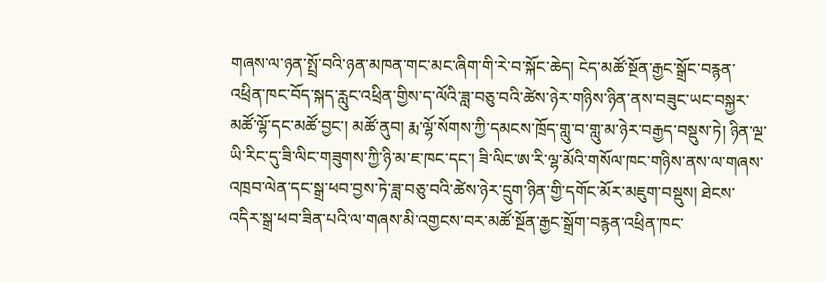གཞས་ལ་ཉན་སྤྲོ་བའི་ཉན་མཁན་གང་མང་ཞིག་གི་རེ་བ་སྐོང་ཆེད། ངེད་མཚོ་སྔོན་རྒྱང་སྒྲོང་བརྙན་འཕྲིན་ཁང་བོད་སྐད་རླུང་འཕྲིན་གྱིས་ད་ལོའི་ཟླ་བཅུ་བའི་ཚེས་ཉེར་གཉིས་ཉིན་ནས་བཟུང་ཡང་བསྐྱར་མཚོ་ལྷོ་དང་མཚོ་བྱང་། མཚོ་ནུབ། རྨ་ལྷོ་སོགས་ཀྱི་དམངས་ཁྲོད་གླུ་བ་གླུ་མ་ཉེར་བརྒྱད་བསྡུས་ཏེ། ཉིན་ལྔ་ཡི་རིང་དུ་ཟི་ལིང་གཟུགས་ཀྱི་ཉི་མ་ཇ་ཁང་དང་། ཟི་ལིང་ཨ་རི་ལྷ་མོའི་གསོལ་ཁང་གཉིས་ནས་ལ་གཞས་འཁྲབ་ལེན་དང་སྒྲ་ཕབ་བྱས་ཏེ་ཟླ་བཅུ་བའི་ཚེས་ཉེར་དྲུག་ཉིན་གྱི་དགོང་མོར་མཇུག་བསྡུས། ཐེངས་འདིར་སྒྲ་ཕབ་ཟིན་པའི་ལ་གཞས་མི་འགྱངས་བར་མཚོ་སྔོན་རྒྱང་སྒྲོག་བརྙན་འཕྲིན་ཁང་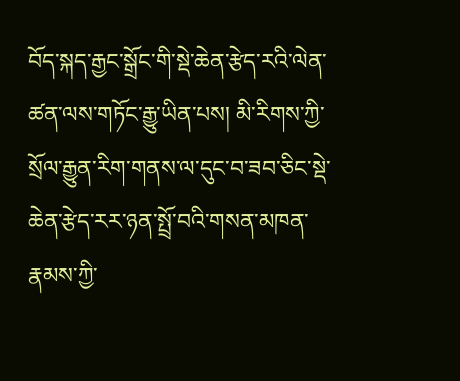བོད་སྐད་རྒྱང་སྒྲོང་གི་སྡེ་ཆེན་རྩེད་རའི་ལེན་ཚན་ལས་གཏོང་རྒྱུ་ཡིན་པས། མི་རིགས་ཀྱི་སྲོལ་རྒྱུན་རིག་གནས་ལ་དུང་བ་ཟབ་ཅིང་སྡེ་ཆེན་རྩེད་རར་ཉན་སྤྲོ་བའི་གསན་མཁན་རྣམས་ཀྱི་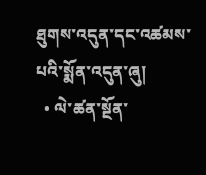ཐུགས་འདུན་དང་འཚམས་པའི་སྨོན་འདུན་ཞུ།
  • ལེ་ཚན་སྔོན་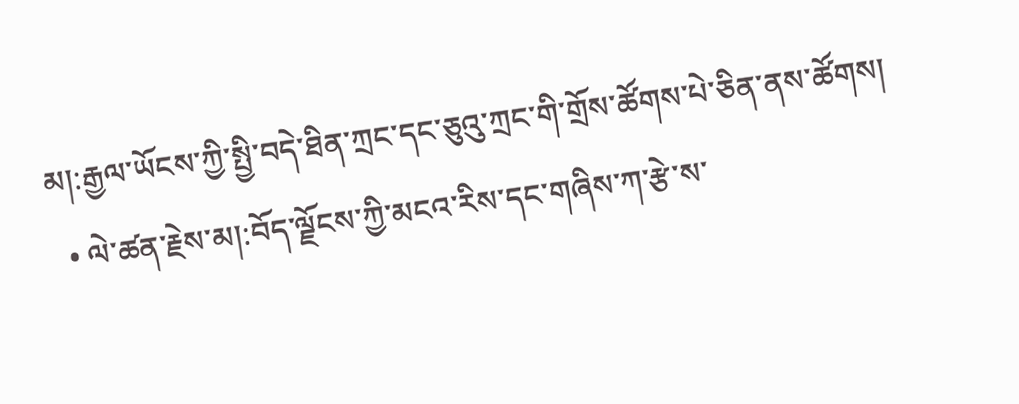མ།:རྒྱལ་ཡོངས་ཀྱི་སྤྱི་བདེ་ཐིན་ཀྲང་དང་ཅུའུ་ཀྲང་གི་གྲོས་ཚོགས་པེ་ཅིན་ནས་ཚོགས།
  • ལེ་ཚན་རྗེས་མ།:བོད་ལྗོངས་ཀྱི་མངའ་རིས་དང་གཞིས་ཀ་རྩེ་ས་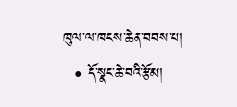ཁུལ་ལ་ཁངས་ཆེན་བབས་པ།
  • དོ་སྣང་ཆེ་བའི་རྩོམ།